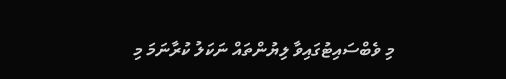މި ވެބްސައިޓުގައިވާ ލިޔުންތައް ނަކަލު ކުރާނަމަ މި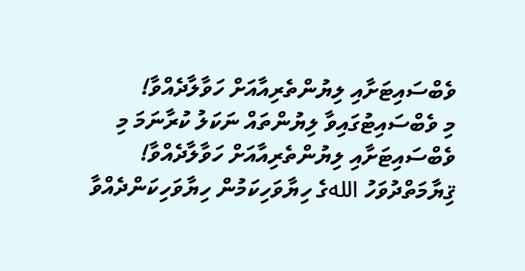ވެބްސައިޓަށާއި ލިޔުންތެރިއާއަށް ހަވާލާދެއްވާ!
މި ވެބްސައިޓުގައިވާ ލިޔުންތައް ނަކަލު ކުރާނަމަ މި ވެބްސައިޓަށާއި ލިޔުންތެރިއާއަށް ހަވާލާދެއްވާ!
ޤިޔާމަތްދުވަހު اللهގެ ހިޔާވަހިކަމުން ހިޔާވަހިކަންދެއްވާ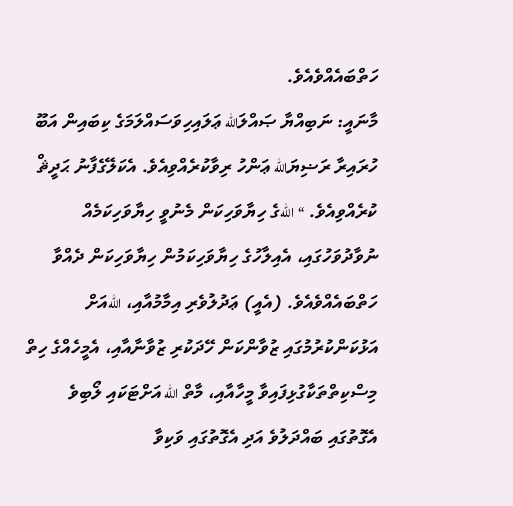ހަތްބައެއްވެއެވެ.
މާނައީ: ނަބިއްޔާ ޞައްލަالله ޢަލައިހިވަސައްލަމަގެ ކިބައިން އަބޫ ހުރައިރާ ރަޟިޔަالله ޢަންހު ރިވާކުރެއްވިއެވެ. އެކަލޭގެފާނު ޙަދީޘް ކުރެއްވިއެވެ. “اللهގެ ހިޔާވަހިކަން މެނުވީ ހިޔާވަހިކަމެއް ނުވާދުވަހުގައި، އެއިލާހުގެ ހިޔާވަހިކަމުން ހިޔާވަހިކަން ދެއްވާ ހަތްބައެއްވެއެވެ. (އެއީ) ޢަދުލުވެރި އިމާމުއާއި، اللهއަށް އަޅުކަންކުރުމުގައި ޒުވާންކަން ހޭދަކުރި ޒުވާނާއާއި، އެމީހެއްގެ ހިތް މިސްކިތްތަކާގުޅިފައިވާ މީހާއާއި، މާތް الله އަށްޓަކައި ލޯބިވެ އެގޮތުގައި ބައްދަލުވެ އަދި އެގޮތުގައި ވަކިވާ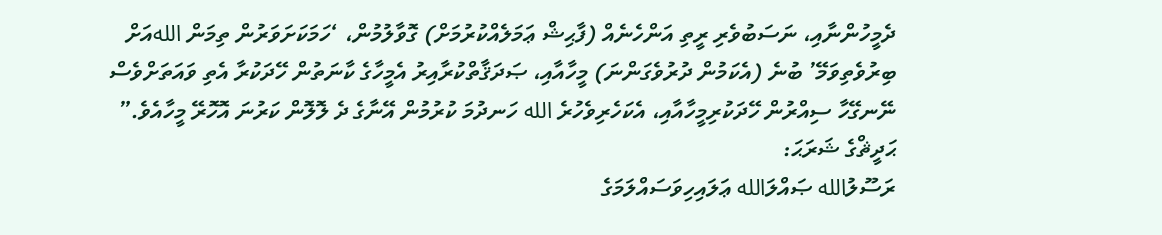ދެމީހުންނާއި، ނަސަބުވެރި ރީތި އަންހެނެއް (ފާޙިޝް ޢަމަލެއްކުރުމަށް) ގޮވާލުމުން، ‘ހަމަކަށަވަރުން ތިމަން اللهއަށް ބިރުވެތިވަމޭ’ ބުނެ (އެކަމުން ދުރުވެގަންނަ) މީހާއާއި، ޞަދަޤާތްކުރާއިރު އެމީހާގެ ކާނަތުން ހޭދަކުރާ އެތި ވައަތަށްވެސް ނޭނގޭހާ ސިއްރުން ހޭދަކުރިމީހާއާއި، އެކަހެރިވެހުރެ الله ހަނދުމަ ކުރުމުން އޭނާގެ ދެ ލޮލޮން ކަރުނަ އޮހޮރޭ މީހާއެވެ.”
ޙަދީޘްގެ ޝަރަޙަ:
ރަސޫލުالله ޞައްލަالله ޢަލައިހިވަސައްލަމަގެ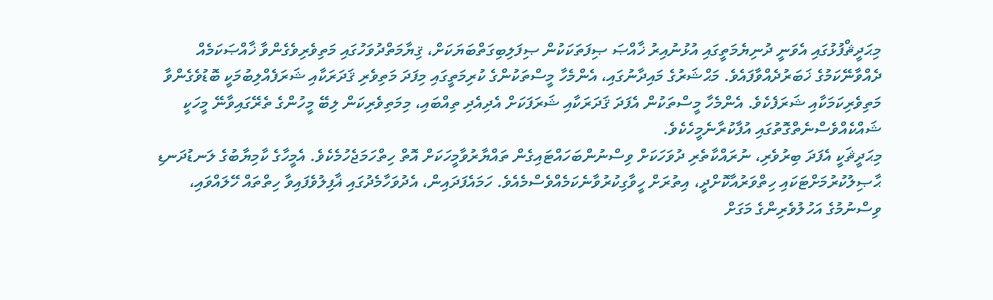މިޙަދީޘްފުޅުގައި އެވަނީ ދުނިޔެމަތީގައި އުޅުނުއިރު ޚާއްޞަ ޞިފަތަކަކުން ޞިފަލިބިގަތްބަޔަކަށް، ޤިޔާމަތްދުވަހުގައި މަތިވެރިވެގެންވާ ޚާއްޞަކަމެއް ދެއްވާނޭކަމުގެ ޚަބަރުދެއްވާފައެވެ. މަޙްޝަރުގެ މައިދާނުގައި، އެންމެހާ މީސްތަކުންގެ ކުރިމަތީގައި މިފަދަ މަތިވެރި ޤަދަރަކާއި ޝަރަފެއްލިބުމަކީ ބޮޑުވެގެންވާ މަތިވެރިކަމަކާއި ޝަރަފެކެވެ. އެންމެހާ މީސްތަކުން އެފަދަ ޤަދަރަކާއި ޝަރަފަކަށް އެދިއެދި ތިއްބައި، މިމަތިވެރިކަން ލިބޭ މީހުންގެ ތެރޭގައިވާނޭ މީހަކީ ޝައްކެއްވެސްނެތްގޮތުގައި އުފާކުރާނެމީހެކެވެ.
މިޙަދީޘަކީ އެފަދަ ބިރުވެރި، ނުރައްކާތެރި ދުވަހަކަށް ވިސްނުންބަހައްޓައިގެން ތައްޔާރުވާމީހަކަށް އޮތް ހިތްހަމަޖެހުމެކެވެ. އެމީހާގެ ކާމިޔާބުގެ ލަނޑުދަނޑި ޙާޞިލުކުރުމަށްޓަކައި ހިތްވަރުއާކޮށްދީ، އިތުރަށް ހީވާގިކުރުވާނެކަމެއްވެސްމެއެވެ. ހަމައެފަދައިން، އެދުވަހާމެދުގައި ޣާފިލުވެފައިވާ ހިތްތައް ހޭލައްވައި، ވިސްނުމުގެ އަހުލުވެރިންގެ މަގަށް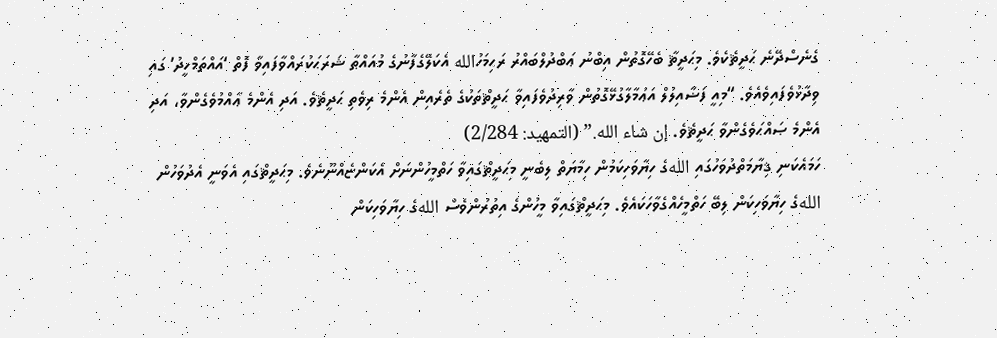ގެނެސްދޭނެ ޙަދީޘެކެވެ. މިޙަދީޘާ ބެހޭގޮތުން އިބްނު ޢަބްދުލްބައްރު ރަޙިމަހުالله އެކަލޭގެފާނުގެ މުއައްޠާ ޝަރަޙަކުރައްވާފައިވާ ފޮތް ‘އައްތަމްހީދު’ ގައި ވިދާޅުވެފައިވެއެވެ. “މިއީ ފަޟާއިލުލް އަޢުމާލާގުޅޭގޮތުން ވާރިދުވެފައިވާ ޙަދީޘްތަކުގެ ތެރެއިން އެންމެ ރިވެތި ޙަދީޘެވެ. އަދި އެންމެ ޢާއްމުވެގެންވާ، އަދި އެންމެ ޞައްޙަވެގެންވާ ޙަދީޘެވެ. إن شاء الله.” (التمهيد: 2/284)
ހަމައެކަނި ޤިޔާމަތްދުވަހުގައި اللهގެ ހިޔާވަހިކަމުން ހިމާޔަތް ލިބެނީ މިޙަދީޘްގައިވާ ހަތްމީހުންނަށް އެކަންޏެއްނޫނެވެ. މިޙަދީޘްގައި އެވަނީ އެދުވަހުން اللهގެ ހިޔާވަހިކަން ލިބޭ ހަތްމީހެއްގެވާހަކައެވެ. މިޙަދީޘްގައިވާ މީހުންގެ އިތުރުންވެސް اللهގެ ހިޔާވަހިކަން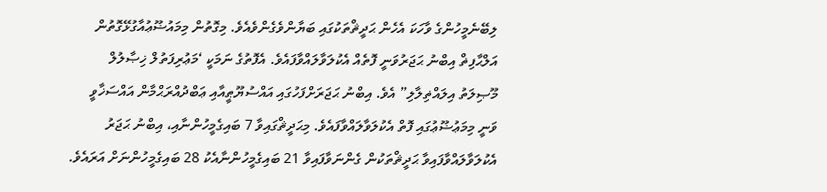ލިބޭނެމީހުންގެ ވާހަކަ އެހެން ޙަދީޘްތަކުގައި ބަޔާންވެގެންވެއެވެ. މިގޮތުން މިމައުޟޫޢުއާގުޅޭގޮތުން އަލްޙާފިޡް އިބްނު ޙަޖަރުވަނީ ފޮތެއް އެކުލަވާލައްވާފައެވެ. އެފޮތުގެ ނަމަކީ ‘މަޢުރިފަތުލް ޚިޞާލުލް މޫޞިލަތު އިލައްޡިލާލި” އެވެ. އިބްނު ޙަޖަރަށްފަހުގައި އައްސުޔޫޠީއާއި ޢަބްދުއްރަޙްމާން އައްސަޚާވީ ވަނީ މިމަޢުޟޫޢުގައި ފޮތް އެކުލަވާލައްވާފައެވެ. މިޙަދީޘްގައިވާ 7 ބައިގެމީހުންނާއި، އިބްނު ޙަޖަރު އެކުލަވާލައްވާފައިވާ ޙަދީޘްތަކުން ގެންނަވާފައިވާ 21 ބައިގެމީހުންނާއެކު 28 ބައިގެމީހުންނަށް އަރައެވެ.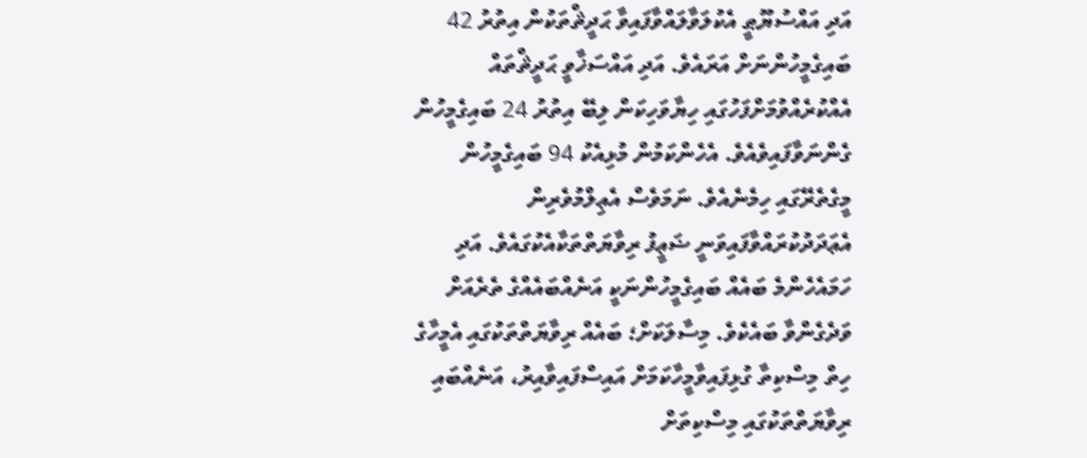އަދި އައްސުޔޫޠީ އެކުލަވާލައްވާފައިވާ ޙަދީޘްތަކުން އިތުރު 42 ބައިގެމީހުންނަށް އަރައެވެ. އަދި އައްސަޚާވީ ޙަދީޘްތައް އެއްކުރެއްވުމަށްފަހުގައި ހިޔާވަހިކަން ލިބޭ އިތުރު 24 ބައިގެމީހުން ގެންނަވާފައިވެއެވެ. އެހެންކަމުން މުޅިއެކު 94 ބައިގެމީހުން މީގެތެރޭގައި ހިމެނެއެވެ. ނަމަވެސް އެޢިލްމުވެރިން އެޢަދަދުކުރައްވާފައިވަނީ ޟަޢީފު ރިވާޔަތްތަކާއެކުގައެވެ. އަދި ހަމައެހެންމެ ބައެއް ބައިގެމީހުންނަކީ އަނެއްބައެއްގެ ތެރެއަށް ވަދެގެންވާ ބައެކެވެ. މިސާލަކަށް؛ ބައެއް ރިވާޔަތްތަކުގައި އެމީހާގެ ހިތް މިސްކިތާ ގުޅިފައިވާމީހާކަމަށް އައިސްފައިވާއިރު، އަނެއްބައި ރިވާޔަތްތަކުގައި މިސްކިތަށް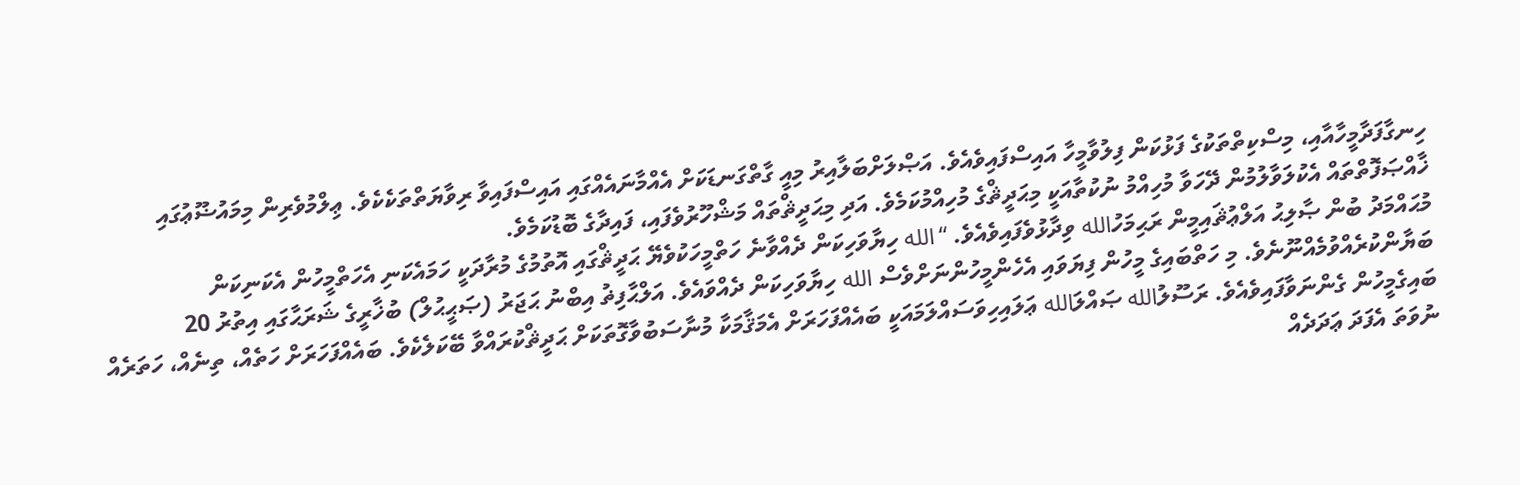ހިނގާފަދާމީހާއާއި، މިސްކިތްތަކުގެ ފަޅުކަން ފިލުވާމީހާ އައިސްފައިވެއެވެ. އަޞްލަށްބަލާއިރު މިއީ ގާތްގަނޑަކަށް އެއްމާނައެއްގައި އައިސްފައިވާ ރިވާޔަތްތަކެކެވެ. ޢިލްމުވެރިން މިމައުޟޫޢުގައި ޚާއްޞަފޮތްތައް އެކުލަވާލުމުން ދޭހަވާ މުހިއްމު ނުކުތާއަކީ މިޙަދީޘްގެ މުހިއްމުކަމެވެ. އަދި މިޙަދީޘްތައް މަޝްހޫރުވެފައި، ފައިދާގެ ބޮޑުކަމެވެ.
މުޙައްމަދު ބުން ޞާލިޙު އަލްޢުޘައިމީން ރަޙިމަހުالله ވިދާޅުވެފައިވެއެވެ. “الله ހިޔާވަހިކަން ދެއްވާނެ ހަތްމީހަކުވެޔޭ ޙަދީޘްގައި އޮތުމުގެ މުރާދަކީ ހަމައެކަނި އެހަތްމީހުން އެކަނިކަން ބަޔާންކުރެއްވުމެއްނޫނެވެ. މި ހަތްބައިގެ މީހުން ފިޔަވައި އެހެންމީހުންނަށްވެސް الله ހިޔާވަހިކަން ދެއްވައެވެ. އަލްޙާފިޡު އިބްނު ޙަޖަރު (ޞަޙީޙުލް) ބުޚާރީގެ ޝަރަޙާގައި އިތުރު 20 ބައިގެމީހުން ގެންނަވާފައިވެއެވެ. ރަސޫލުالله ޞައްލަالله ޢަލައިހިވަސައްލަމައަކީ ބައެއްފަހަރަށް އެމަޤާމަކާ މުނާސަބުވާގޮތަކަށް ޙަދީޘްކުރައްވާ ބޭކަލެކެވެ. ބައެއްފަހަރަށް ހަތެއް، ތިނެއް، ހަތަރެއް ނުވަތަ އެފަދަ ޢަދަދެއް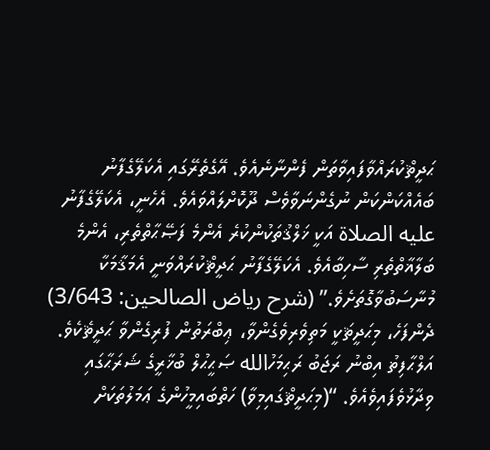ޙަދީޘްކުރައްވާފައިވާތަން ފެންނާނެއެވެ. އޭގެތެރޭގައި އެކަލޭގެފާނު ބައެއްކަންކަން ނުގެންނަވާވެސް ދޫކޮށްލައްވައެވެ. އެހެނީ، އެކަލޭގެފާނު عليه الصلاة އަކީ ޚަލްޤުތަކުންކުރެ އެންމެ ފަޞޭޙާތްތެރި، އެންމެ ބަލާޣާތްތެރި ސާހިބާއެވެ. އެކަލޭގެފާނު ޙަދީޘްކުރައްވަނީ އެމަޤާމަކާ މުނާސަބުވާގޮތަށެވެ.” (شرح رياض الصالحين: 3/643)
ދެންފަހެ، މިޙަދީޘަކީ މަތިވެރިވެގެންވާ، ޢިބްރަތުން ފުރިގެންވާ ޙަދީޘެކެވެ. އަލްޙާފިޡު އިބްނު ރަޖަބު ރަޙިމަހުالله ޞަޙީޙުލް ބުޚާރީގެ ޝަރަޙާގައި ވިދާޅުވެފައިވެއެވެ. “(މިޙަދީޘްގައިމިވާ) ހަތްބައިމީހުންގެ ޢަމަލުތަކަށް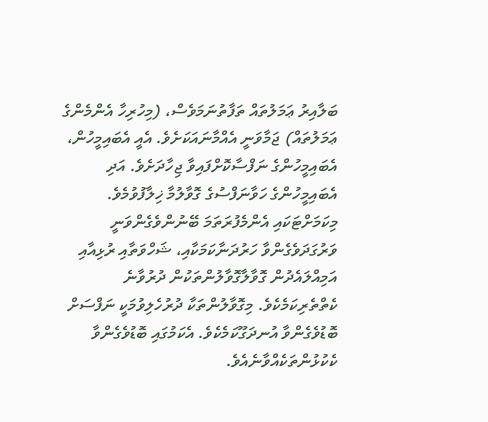ބަލާއިރު ޢަމަލުތައް ތަފާތުނަމަވެސް، (މިހުރިހާ އެންމެންގެ ޢަމަލުތައް) ޖަމާވަނީ އެއްމާނައަކަށެވެ. އެއީ އެބައިމީހުން، އެބައިމީހުންގެ ނަފްސާކޮށްފައިވާ ޖިހާދަށެވެ. އަދި އެބައިމީހުންގެ ހަވާނަފްސުގެ ގޮވާލުމާ ޚިލާފުވުމެވެ. މިކަމަށްޓަކައި އެންމެފުރަތަމަ ބޭނުންވެގެންވަނީ ވަރުގަދަވެގެންވާ ހަރުދަނާކަމަކާއި، ޝަހްވަތާއި ރުޅިއާއި އަމިއްލައެދުން ގޮވާލާގޮވާލުންތަކުން ދުރުވާނެ ކެތްތެރިކަމެކެވެ. މިގޮވާލުންތަކާ ދުރުހެލިވުމަކީ ނަފްސަށް ބޮޑުވެގެންވާ އުނދަގޫކަމެކެވެ. އެކަމުގައި ބޮޑުވެގެންވާ ކެކުޅުންތަކެއްވާނެއެވެ.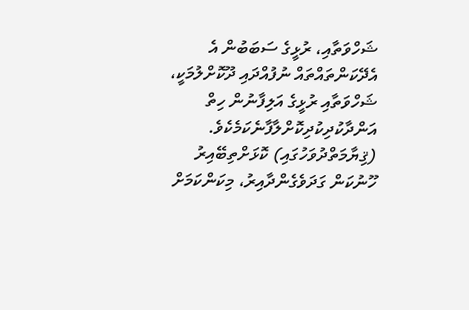ޝަހްވަތާއި، ރުޅީގެ ސަބަބުން އެ އެދޭކަންތައްތައް ނުފުއްދައި ދޫކޮށްލުމަކީ، ޝަހްވަތާއި ރުޅީގެ އަލިފާނުން ހިތް އަންދާކުދިކުދިކޮށްލާފާނެކަމެކެވެ. (ޤިޔާމަތްދުވަހުގައި) ކޮޅަށްތިބޭއިރު ހޫނުކަން ގަދަވެގެންދާއިރު، މިކަންކަމަށް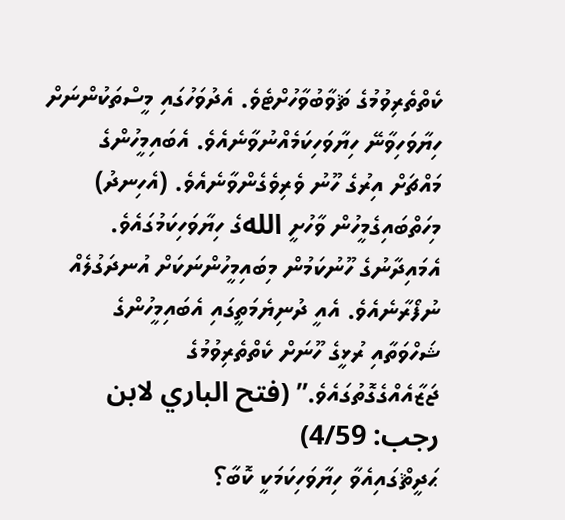ކެތްތެރިވުމުގެ ޘަވާބުވާހުށްޓެވެ. އެދުވަހުގައި މީސްތަކުންނަށް ހިޔާވަހިވާނޭ ހިޔާވަހިކަމެއްނުވާނެއެވެ. އެބައިމީހުންގެ މައްޗަށް އިރުގެ ހޫނު ވެރިވެގެންވާނެއެވެ. (އެހިނދު) މިހަތްބައިގެމީހުން ވާހުށީ اللهގެ ހިޔާވަހިކަމުގައެވެ. އެމައިދާނުގެ ހޫނުކަމުން މިބައިމީހުންނަކަށް އުނދަގުލެއް ނުފޯރާނެއެވެ. އެއީ ދުނިޔެމަތީގައި އެބައިމީހުންގެ ޝަހްވަތާއި ރުޅީގެ ހޫނަށް ކެތްތެރިވުމުގެ ޖަޒާއެއްގެގޮތުގައެވެ.” (فتح الباري لابن رجب: 4/59)
ޙަދީޘްގައިއެވާ ހިޔާވަހިކަމަކީ ކޮބާ؟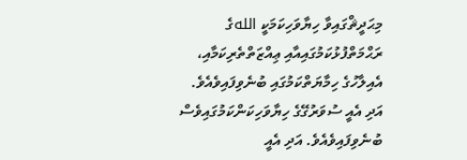މިޙަދީޘްގައިވާ ހިޔާވަހިކަމަކީ اللهގެ ރަޙްމަތްފުޅުކަމުގައިއާއި ޢިއްޒަތްތެރިކަމާއި، އެއިލާހުގެ ހިމާޔަތްކަމުގައި ބުނެވިފައިވެއެވެ. އަދި އެއީ ސުވަރުގޭގެ ހިޔާވަހިކަންކަމުގައިވެސް ބުނެވިފައިވެއެވެ. އަދި އެއީ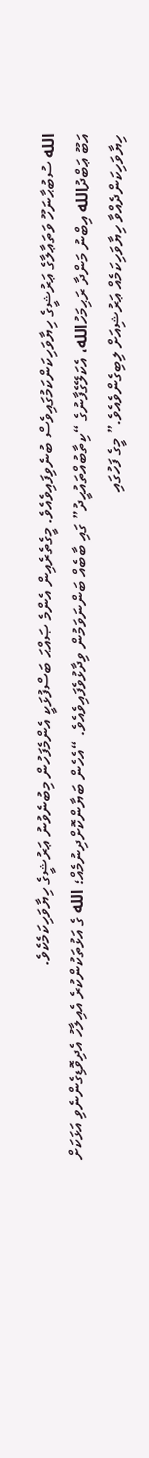الله ސުބުޙާނަހޫ ވަތަޢާލާގެ ޢަރުޝީގެ ހިޔާވަހިކަންކަމުގައިވެސް ބުނެވިފައިވެއެވެ. މީގެތެރެއިން އެންމެ ޞައްޙަ ބަސްފުޅަކީ އެންމެފަހުން މިބުނެވުނު ޢަރުޝީގެ ހިޔާވަހިކަމެކެވެ.
އަބޫ ޢަބްދުالله އިބްނު މަންދާ ރަޙިމަހުالله، އެކަލޭގެފާނުގެ “ކިތާބުއްތައުޙީދު” ގައި ބާބެއް ބަންނަވަމުން ވިދާޅުވެފައިވެއެވެ. “އެހެން ބަޔާންކޮށްދިނުމެއް؛ الله ގެ އަޅުތަކުންކުރެ އެއިލާހު އެދިވޮޑިގެންނެވި އަޅަކަށް ހިޔާވަހިކަންދެއްވާ ހިޔާވަހިކަމެއް ޢަރުޝިއަށް ލިބިގެންވެއެވެ.” މީގެ ފަހުގައި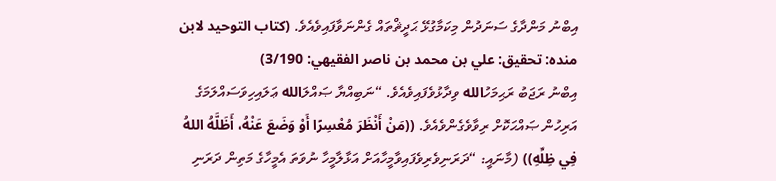އިބްނު މަންދާގެ ސަނަދުން މިކަމާގުޅޭ ޙަދީޘްތައް ގެންނަވާފައިވެއެވެ. (كتاب التوحيد لابن منده: تحقيق: علي بن محمد بن ناصر الفقيهي: 3/190)
އިބްނު ރަޖަބު ރަޙިމަހުالله ވިދާޅުވެފައިވެއެވެ. “ނަބިއްޔާ ޞައްލަالله ޢަލައިހިވަސައްލަމަގެ އަރިހުން ޞައްޙަކޮށް ރިވާވެގެންވެއެވެ. ((مَنْ أَنْظَرَ مُعْسِرًا أَوْ وَضَعَ عَنْهُ، أَظَلَّهُ اللهُ فِي ظِلِّهِ)) (މާނައީ: “ދަރަނިވެރިވެފައިވާމީހާއަށް އަޅާލާމީހާ ނުވަތަ އެމީހާގެ މަތިން ދަރަނި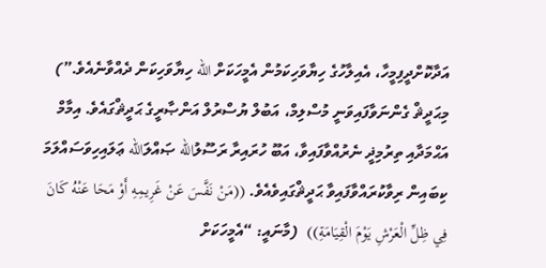އަދާކޮށްދީފިމީހާ، އެއިލާހުގެ ހިޔާވަހިކަމުން އެމީހަކަށް الله ހިޔާވަހިކަން ދެއްވާނެއެވެ.”) މިޙަދީޘް ގެންނަވާފައިވަނީ މުސްލިމް، އަބުލް ޔުސްރުލް އަންޞާރީގެ ޙަދީޘްގައެވެ. އިމާމް އަޙްމަދާއި ތިރުމިޛީ ނެރުއްވާފައިވާ، އަބޫ ހުރައިރާ ރަސޫލުالله ޞައްލަالله ޢަލައިހިވަސައްލަމަ ކިބައިން ރިވާކުރައްވާފައިވާ ޙަދީޘްގައިވެއެވެ. ((مَنْ نَفَّسَ عَنْ غَرِيمِهِ أَوْ مَحَا عَنْهُ كَانَ فِي ظِلِّ الْعَرْشِ يَوْمَ الْقِيَامَةِ))  (މާނައީ: “އެމީހަކަށް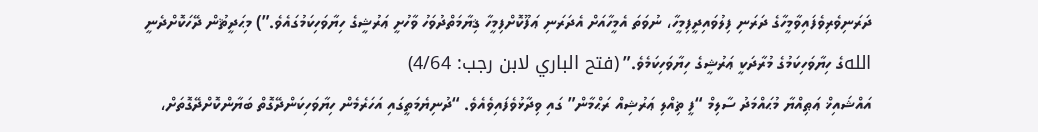ދަރަނިވެރިވެފައިވާމީހާގެ ދަރަނި ފިލުވައިދީފިމީހާ، ނުވަތަ އެމީހާއަށް އެދަރަނި ޢަފޫކޮށްފިމީހާ ޤިޔާމަތްދުވަހު ވާހުށީ ޢަރުޝީގެ ހިޔާވަހިކަމުގައެވެ.”) މިޙަދީޘުން ދޭހަކޮށްދެނީ اللهގެ ހިޔާވަހިކަމުގެ މުރާދަކީ ޢަރުޝީގެ ހިޔާވަހިކަމެވެ.” (فتح الباري لابن رجب: 4/64)
އައްޝައިޚް ޢަޠިއްޔާ މުޙައްމަދު ސާލިމް “ފީ ޡިއްލި ޢަރުޝިއް ރަޙްމާން” ގައި ވިދާޅުވެފައިވެއެވެ. “ދުނިޔެމަތީގައި އަހަރެމެން ހިޔާވަހިކަންދޭގޮތް ބަޔާންކޮށްދޭގޮތަށް،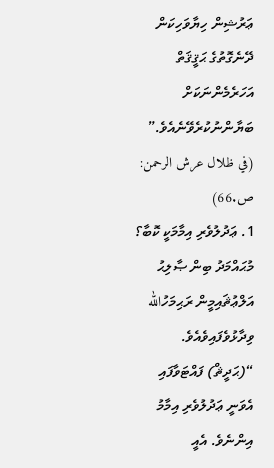ޢަރުޝިން ހިޔާވަހިކަން ދޭނެގޮތުގެ ޙަޤީޤަތް އަހަރެމެންނަކަށް ބަޔާންނުކުރެވޭނެއެވެ.” (في ظلال عرش الرحمن: ص.66)
1. ޢަދުލުވެރި އިމާމަކީ ކޮބާ؟
މުޙައްމަދު ބިން ޞާލިޙު އަލްޢުޘައިމީން ރަޙިމަހުالله ވިދާޅުވެފައިވެއެވެ. “(ޙަދީޘް) ފައްޓަވާފައި އެވަނީ ޢަދުލުވެރި އިމާމު އިންނެވެ. އެއީ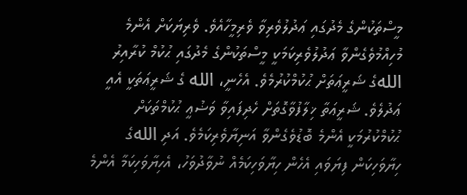މީސްތަކުންގެ މެދުގައި ޢަދުލުވެރިވާ ވެރިމީހާއެވެ. ވެރިޔަކަށް އެންމެ މުހިއްމުވެގެންވާ ޢަދުލުވެރިކަމަކީ މީސްތަކުންގެ މެދުގައި ޙުކުމް ކުރާއިރު اللهގެ ޝަރީޢަތަށް ޙުކުމްކުރުމެވެ. އެހެނީ، الله ގެ ޝަރީޢަތަކީ އެއީ ޢަދުލެވެ. ޝަރީޢަތާ ޚިލާފުވާގޮތަށް ހެދިފައިވާ ވަޟުޢީ ޙުކުމްތަކަށް ޙުކުމްކުރުމަކީ އެންމެ ބޮޑުވެގެންވާ އަނިޔާވެރިކަމެވެ. އަދި اللهގެ ހިޔާވަހިކަން ފިޔަވައި އެހެން ހިޔާވަހިކަމެއް ނުވާދުވަހު، އެހިޔާވަހިކަމާ އެންމެ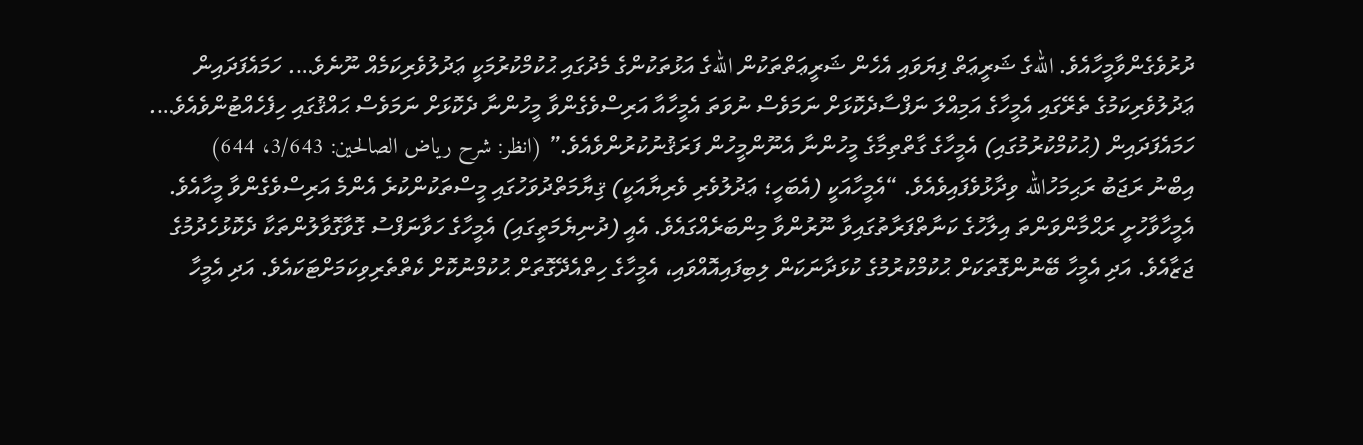ދުރުވެގެންވާމީހާއެވެ. اللهގެ ޝަރީޢަތް ފިޔަވައި އެހެން ޝަރީޢަތްތަކުން اللهގެ އަޅުތަކުންގެ މެދުގައި ޙުކުމްކުރުމަކީ ޢަދުލުވެރިކަމެއް ނޫނެވެ…. ހަމައެފަދައިން ޢަދުލުވެރިކަމުގެ ތެރޭގައި އެމީހާގެ އަމިއްލަ ނަފްސާދެކޮޅަށް ނަމަވެސް ނުވަތަ އެމީހާއާ އަރިސްވެގެންވާ މީހުންނާ ދެކޮޅަށް ނަމަވެސް ޙައްޤުގައި ހިފެހެއްޓުންވެއެވެ…. ހަމައެފަދައިން (ޙުކުމްކުރުމުގައި) އެމީހާގެ ގާތްތިމާގެ މީހުންނާ އެނޫންމީހުން ފަރަޤުނުކުރުންވެއެވެ.” (انظر: شرح رياض الصالحين: 3/643، 644)
އިބްނު ރަޖަބު ރަޙިމަހުالله ވިދާޅުވެފައިވެއެވެ. “އެމީހާއަކީ (އެބަހީ؛ ޢަދުލުވެރި ވެރިޔާއަކީ) ޤިޔާމަތްދުވަހުގައި މީސްތަކުންކުރެ އެންމެ އަރިސްވެގެންވާ މީހާއެވެ. އެމީހާވާހުށީ ރަޙްމާންވަންތަ އިލާހުގެ ކަނާތްފަރާތުގައިވާ ނޫރުންވާ މިންބަރެއްގައެވެ. އެއީ (ދުނިޔެމަތީގައި) އެމީހާގެ ހަވާނަފްސު ގޮވާގޮވާލުންތަކާ ދެކޮޅުހެދުމުގެ ޖަޒާއެވެ. އަދި އެމީހާ ބޭނުންގޮތަކަށް ޙުކުމްކުރުމުގެ ކުޅަދާނަކަން ލިބިފައިއޮއްވައި، އެމީހާގެ ހިތްއެދޭގޮތަށް ޙުކުމްނުކޮށް ކެތްތެރިވިކަމަށްޓަކައެވެ. އަދި އެމީހާ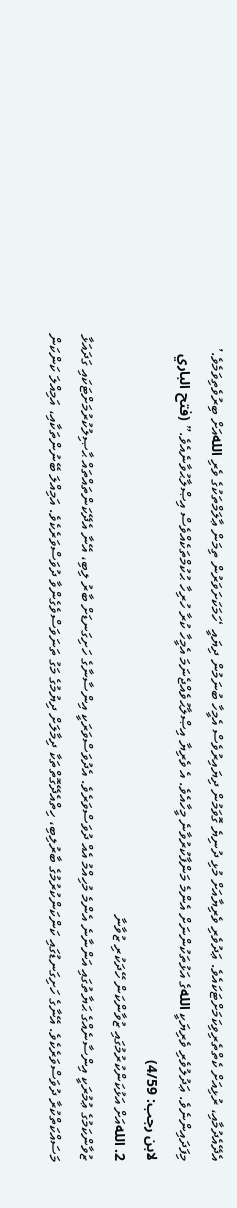އެދޭއެދުމާއި، ރުޅިއަށް ކެތްތެރިވިކަމަށްޓަކައެވެ. ޢަދުވެރި ވެރިޔާއަށް މުޅި ދުނިޔެ ގޮވަމުން ދިޔައިރުވެސް އެމީހާ ބުނަމުން ދިޔައީ ‘ހަމަކަށަވަރުން ތިމަން ޢާލަމްތަކުގެ ވެރި اللهއަށް ބިރުވެތިވަމެވެ.’ މިފަދައިންނެވެ. ޢަދުލުވެރި ވެރިޔަކީ اللهގެ އަޅުތަކުންނަށް އެންމެ މަންފާކުރުވާނެ މީހާއެވެ. އެ ވެރިޔާ އިޞްލާޙުވެއްޖެނަމަ އެމީހާ ކުރާ ހުރިހާ ޙުކުމްތަކެއްވެސް އިޞްލާޙުވާނެއެވެ.” (فتح الباري لابن رجب: 4/59)
2. اللهއަށް އަޅުކަންކުރުމުގައި ޒުވާންކަން ހޭދަކުރި ޒުވާނާ
ޒުވާންކަމުގެ ޢުމުރަކީ އިންސާނެއްގެ ޙަޔާތުގައި އަންނާނެ އެންމެ މުހިއްމު އެއް ދުވަސްވަރެވެ. އެދުވަސްވަރަކީ އިންސާނާގެ ހަށިގަނޑަށް ބާރު ލިބި، އޭނާ އެދޭކަންތައްތައް ޙާޞިލުކުރުމަށްޓަކައި ގަދައަޅާ މަސައްކަތްކުރާ ދުވަސްވަރެކެވެ. އޭނާގެ ހަށިގަނޑުގައި ކަންކަންކުރުމުގެ ބާރުލިބި، ހިތްއެދޭގޮތްތަކާ ދިމާލަށް ދިޔުމުގެ މަގު ތަނަވަސްވެގެންވާ ދުވަސްވަރެކެވެ. އަމިއްލަ ބޭނުންތަކާއި، އަމިއްލަ ކަންކަން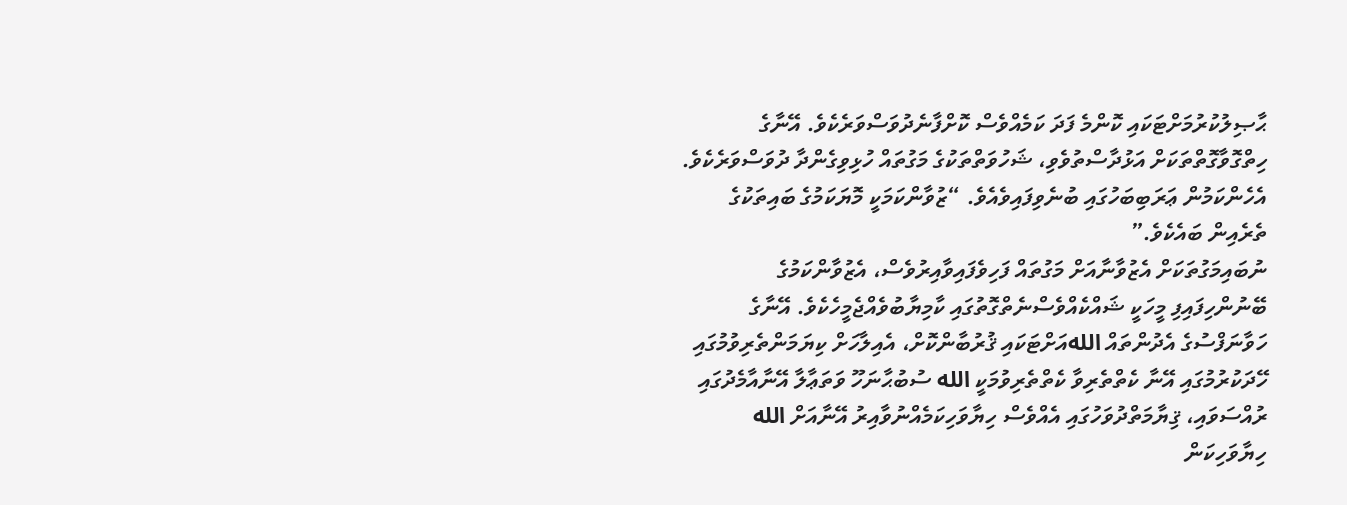ޙާޞިލުކުރުމަށްޓަކައި ކޮންމެ ފަދަ ކަމެއްވެސް ކޮށްފާނެދުވަސްވަރެކެވެ. އޭނާގެ ހިތްގޮވާގޮތްތަކަށް އަޅުދާސްތުވެވި، ޝަހުވަތްތަކުގެ މަގުތައް ހުޅިވިގެންދާ ދުވަސްވަރެކެވެ. އެހެންކަމުން ޢަރަބިބަހުގައި ބުނެވިފައިވެއެވެ. “ޒުވާންކަމަކީ މޮޔަކަމުގެ ބައިތަކުގެ ތެރެއިން ބައެކެވެ.”
ނުބައިމަގުތަކަށް އެޒުވާނާއަށް މަގުތައް ފަހިވެފައިވާއިރުވެސް، އެޒުވާންކަމުގެ ބޭނުންހިފައިފި މީހަކީ ޝައްކެއްވެސްނެތްގޮތުގައި ކާމިޔާބުވެއްޖެމީހެކެވެ. އޭނާގެ ހަވާނަފްސުގެ އެދުންތައް اللهއަށްޓަކައި ޤުރުބާންކޮށް، އެއިލާހަށް ކިޔަމަންތެރިވުމުގައި ހޭދަކުރުމުގައި އޭނާ ކެތްތެރިވާ ކެތްތެރިވުމަކީ الله ސުބުޙާނަހޫ ވަތަޢާލާ އޭނާއާމެދުގައި ރުއްސަވައި، ޤިޔާމަތްދުވަހުގައި އެއްވެސް ހިޔާވަހިކަމެއްނުވާއިރު އޭނާއަށް الله ހިޔާވަހިކަން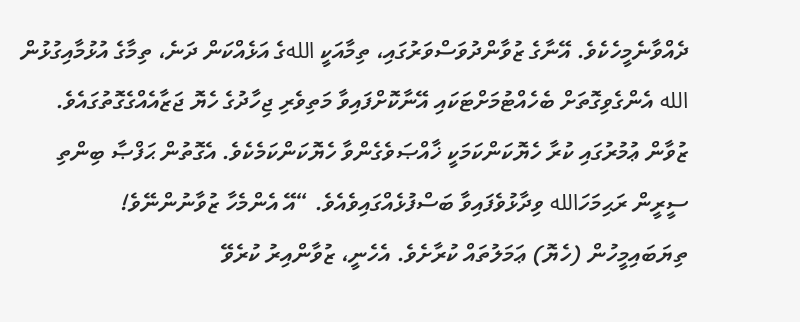ދެއްވާނެމީހެކެވެ. އޭނާގެ ޒުވާންދުވަސްވަރުގައި، ތިމާއަކީ اللهގެ އަޅެއްކަން ދަނެ، ތިމާގެ އުޅުމާއިގުޅުން الله އެންގެވިގޮތަށް ބެހެއްޓުމަށްޓަކައި އޭނާކޮށްފައިވާ މަތިވެރި ޖިހާދުގެ ހެޔޮ ޖަޒާއެއްގެގޮތުގައެވެ.
ޒުވާން ޢުމުރުގައި ކުރާ ހެޔޮކަންކަމަކީ ޚާއްޞަވެގެންވާ ހެޔޮކަންކަމެކެވެ. އެގޮތުން ޙަފްޞާ ބިންތި ސީރީން ރަޙިމަހަالله ވިދާޅުވެފައިވާ ބަސްފުޅެއްގައިވެއެވެ. “އޭ އެންމެހާ ޒުވާނުންނޭވެ! ތިޔަބައިމީހުން (ހެޔޮ) ޢަމަލުތައް ކުރާށެވެ. އެހެނީ، ޒުވާންއިރު ކުރެވޭ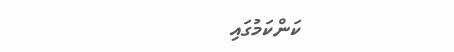ކަންކަމުގައި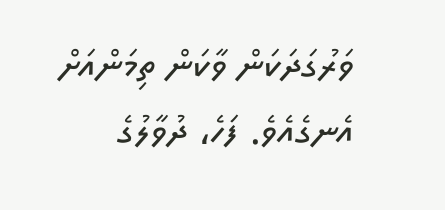ވަރުގަދަކަން ވާކަން ތިމަންއަށް އެނގެއެވެ. ފަހެ، ދުވާލުގެ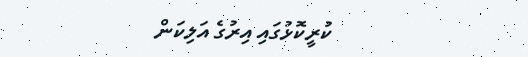ކުރީކޮޅުގައި އިރުގެ އަލިކަން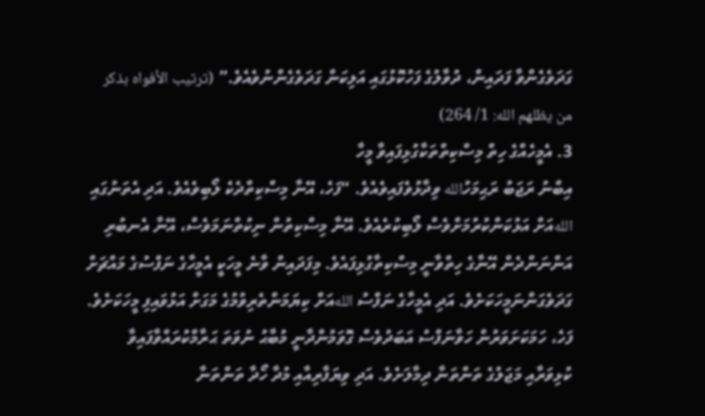ގަދަވެގެންވާ ފަދައިން، ދުވާލުގެ ފަހުކޮޅުގައި އަލިކަން ގަދަވެގެންނުވެއެވެ.” (ترتيب الأفواه بذكر من يظلهم الله: 1/ 264)
3. އެމީހެއްގެ ހިތް މިސްކިތްތަކާގުޅިފައިވާ މީހާ
އިބްނު ރަޖަބު ރަޙިމަހުالله ވިދާޅުވެފައިވެއެވެ. “ފަހެ، އޭނާ މިސްކިތްދެކެ ލޯބިވެއެވެ. އަދި އެތަނުގައި اللهއަށް އަޅުކަންކުރުމަށްވެސް ލޯބިކުރެއެވެ. އޭނާ މިސްކިތުން ނިކުތްނަމަވެސް، އޭނާ އެނބުރި އަންނަންދެން އޭނާގެ ހިތްވާނީ މިސްކިތާގުޅިފައެވެ. މިފަދައިން ވާނެ މީހަކީ އެމީހާގެ ނަފްސުގެ މައްޗަށް ގަދަވެގަންނަމީހަކަށެވެ. އަދި އެމީހާގެ ނަފްސު اللهއަށް ކިޔަމަންތެރިވުމުގެ މަގަށް އަޅުވައިފި މީހަކަށެވެ. ފަހެ، ހަމަކަށަވަރުން ހަވާނަފްސު އަބަދުވެސް ގޮވަމުންދާނީ މުބާޙު ނުވަތަ ޙަރާމްކުރައްވާފައިވާ ކުޅިވަރާއި މަޖަލުގެ ތަންތަނާ ދިމާލަށެވެ. އަދި ވިޔަފާރިއާއި މުދާ ހޯދާ ތަންތަނާ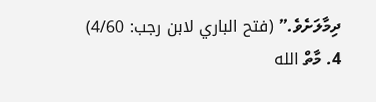ދިމާލަށެވެ.” (فتح الباري لابن رجب: 4/60)
4. މާތް الله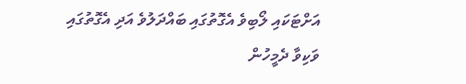އަށްޓަކައި ލޯބިވެ އެގޮތުގައި ބައްދަލުވެ އަދި އެގޮތުގައި ވަކިވާ ދެމީހުން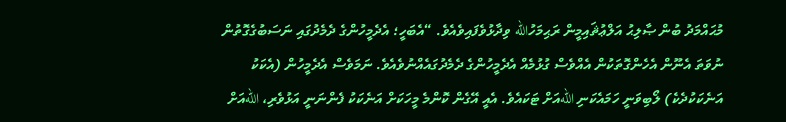މުޙައްމަދު ބުން ޞާލިޙު އަލްޢުޘައިމީން ރަޙިމަހުالله ވިދާޅުވެފައިވެއެވެ. “އެބަހީ؛ އެދެމީހުންގެ ދެމެދުގައި ނަސަބުގެގޮތުން ނުވަތަ އެނޫން އެހެންގޮތަކުން އެއްވެސް ގުޅުމެއް އެދެމީހުންގެ ދެމެދުގައެއްނުވެއެވެ. ނަމަވެސް އެދެމީހުން (އެކަކު އަނެކަކުދެކެ) ލޯބިވަނީ ހަމައެކަނި اللهއަށް ޓަކައެވެ. އެއީ އޭގެން ކޮންމެ މީހަކަށް އަނެކަކު ފެންނަނީ އަޅުވެރި، اللهއަށް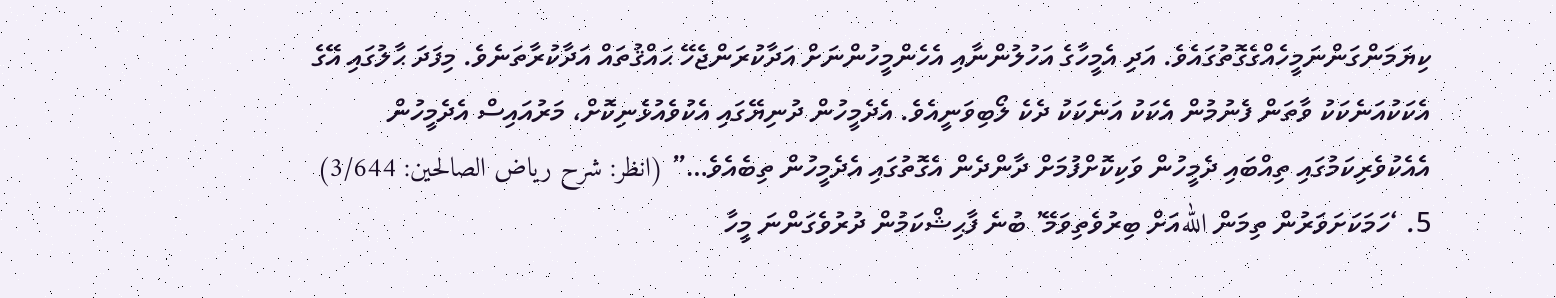ކިޔަމަންގަންނަމީހެއްގެގޮތުގައެވެ. އަދި އެމީހާގެ އަހުލުންނާއި އެހެންމީހުންނަށް އަދާކުރަންޖެހޭ ޙައްޤުތައް އަދާކުރާތަނެވެ. މިފަދަ ޙާލުގައި އޭގެ އެކަކުއަނެކަކު ވާތަން ފެނުމުން އެކަކު އަނެކަކު ދެކެ ލޯބިވަނީއެވެ. އެދެމީހުން ދުނިޔޭގައި އެކުވެއުޅެނިކޮށް، މަރުއައިސް އެދެމީހުން އެއެކުވެރިކަމުގައި ތިއްބައި ދެމީހުން ވަކިކޮށްފުމަށް ދާންދެން އެގޮތުގައި އެދެމީހުން ތިބެއެވެ…” (انظر: شرح رياض الصالحين: 3/644)
5. ‘ހަމަކަށަވަރުން ތިމަން اللهއަށް ބިރުވެތިވަމޭ’ ބުނެ ފާޙިޝްކަމުން ދުރުވެގަންނަ މީހާ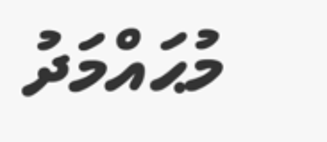މުޙައްމަދު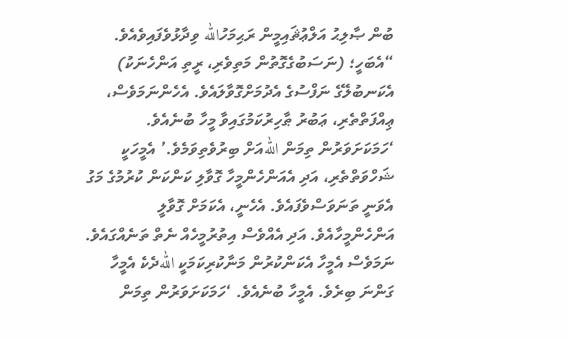ބުން ޞާލިޙު އަލްޢުޘައިމީން ރަޙިމަހުالله ވިދާޅުވެފައިވެއެވެ. “އެބަހީ؛ (ނަސަބުގެގޮތުން މަތިވެރި، ރީތި އަންހެނަކު) އެކަނބުލޭގެ ނަފްސުގެ އެދުމަށްގޮވާލައެވެ. އެހެންނަމަވެސް، ޢިއްފަތްތެރި، ޢަބުރު ޠާހިރުކަމުގައިވާ މީހާ ބުނެއެވެ. ‘ހަމަކަށަވަރުން ތިމަން اللهއަށް ބިރުވެތިވަމެވެ.’ އެމީހަކީ ޝަހްވަތްތެރި، އަދި އެއަންހެންމީހާ ގޮވާލި ކަންކަން ކުރުމުގެ މަގު އެވަނީ ތަނަވަސްވެފައެވެ. އެހެނީ، އެކަމަށް ގޮވާލީ އަންހެންމީހާއެވެ. އަދި އެއްވެސް އިތުރުމީހެއް ނެތް ތަނެއްގައެވެ. ނަމަވެސް އެމީހާ އެކަންކުރުން މަނާކުރިކަމަކީ اللهދެކެ އެމީހާ ގަންނަ ބިރެވެ. އެމީހާ ބުނެއެވެ. ‘ހަމަކަށަވަރުން ތިމަން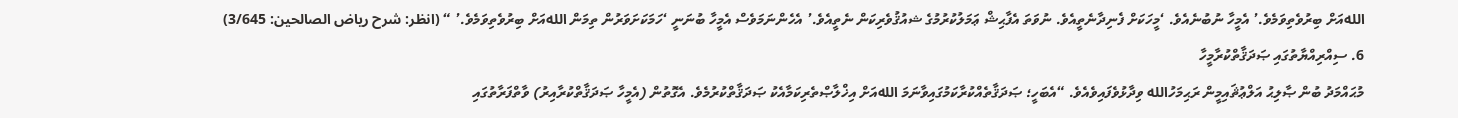اللهއަށް ބިރުވެތިވަމެވެ.’ އެމީހާ ނުބުނެއެވެ. ‘މީހަކަށް ފެނިދާނެތީއެވެ. ނުވަތަ އެފާޙިޝް ޢަމަލުކުރުމުގެ ޝއުޤުވެރިކަން ނެތީއެވެ.’ އެހެންނަމަވެސް އެމީހާ ބުނަނީ ‘ހަމަކަށަވަރުން ތިމަން اللهއަށް ބިރުވެތިވަމެވެ.’ “ (انظر: شرح رياض الصالحين: 3/645)
6. ސިއްރިއްޔާތުގައި ޞަދަޤާތްކުރާމީހާ
މުޙައްމަދު ބުން ޞާލިޙު އަލްޢުޘައިމީން ރަޙިމަހުالله ވިދާޅުވެފައިވެއެވެ. “އެބަހީ؛ ޞަދަޤާތެއްކުރާކަމުގައިވާނަމަ اللهއަށް އިޚްލާޞްތެރިކަމާއެކު ޞަދަޤާތްކުރުމެވެ. އެގޮތުން (އެމީހާ ޞަދަޤާތްކުރާއިރު) ވާތްފަރާތުގައި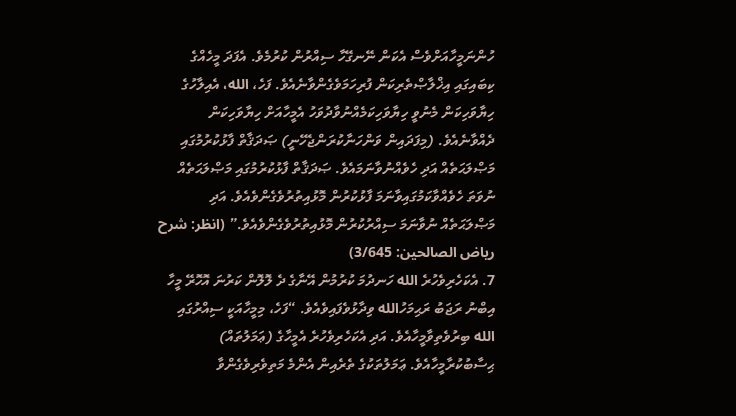ހުންނަމީހާއަށްވެސް އެކަން ނޭނގޭހާ ސިއްރުން ކުރުމެވެ. އެފަދަ މީހެއްގެ ކިބައިގައި އިޚްލާޞްތެރިކަން ފުރިހަމަވެގެންވާނެއެވެ. ފަހެ، الله، އެއިލާހުގެ ހިޔާވަހިކަން މެނުވީ ހިޔާވަހިކަމެއްނުވާދުވަހު އެމީހާއަށް ހިޔާވަހިކަން ދެއްވާނެއެވެ. (މިފަދައިން ވަންހަނާކުރަންޖެހޭނީ) ޞަދަޤާތް ފާޅުކުރުމުގައި މަޞްލަޙަތެއް އަދި ހެވެއްނުވާނަމައެވެ. ޞަދަޤާތް ފާޅުކުރުމުގައި މަޞްލަޙަތެއް ނުވަތަ ހެވެއްވާކަމުގައިވާނަމަ ފާޅުކުރުން މޮޅުއިތުރުވެގެންވެއެވެ. އަދި މަޞްލަޙަތެއް ނުވާނަމަ ސިއްރުކުރުން މޮޅުއިތުރުވެގެންވެއެވެ.” (انظر: شرح رياض الصالحين: 3/645)
7. އެކަހެރިވެހުރެ الله ހަނދުމަ ކުރުމުން އޭނާގެ ދެ ލޮލޮން ކަރުނަ އޮހޮރޭ މީހާ
އިބްނު ރަޖަބު ރަޙިމަހުالله ވިދާޅުވެފައިވެއެވެ. “ފަހެ، މިމީހާއަކީ ސިއްރުގައި الله ބިރުވެތިވާމީހާއެވެ. އަދި އެކަހެރިވެހުރެ އެމީހާގެ (ޢަމަލުތައް) ޙިސާބުކުރާމީހާއެވެ. ޢަމަލުތަކުގެ ތެރެއިން އެންމެ މަތިވެރިވެގެންވާ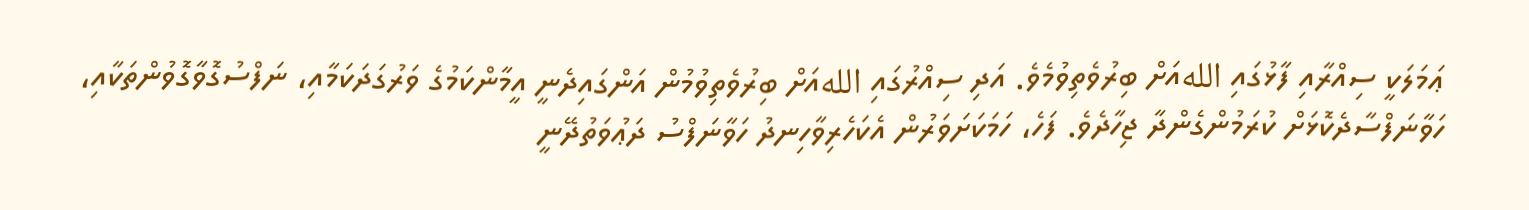ޢަމަލަކީ ސިއްރާއި ފާޅުގައި اللهއަށް ބިރުވެތިވުމެވެ. އަދި ސިއްރުގައި اللهއަށް ބިރުވެތިވުމުން އަންގައިދެނީ އީމާންކަމުގެ ވަރުގަދަކަމާއި، ނަފްސުގޮވާގޮވުންތަކާއި، ހަވާނަފްސާދެކޮޅަށް ކުރަމުންގެންދާ ޖިހާދެވެ. ފަހެ، ހަމަކަށަވަރުން އެކަހެރިވާހިނދު ހަވާނަފްސު ދަޢުވަތުދޭނީ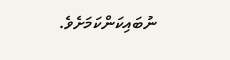ނުބައިކަންކަމަށެވެ.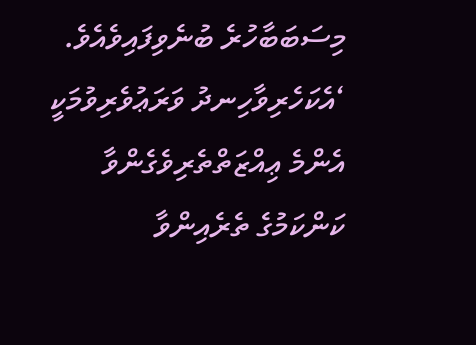މިސަބަބާހުރެ ބުނެވިފައިވެއެވެ. ‘އެކަހެރިވާހިނދު ވަރަޢުވެރިވުމަކީ އެންމެ ޢިއްޒަތްތެރިވެގެންވާ ކަންކަމުގެ ތެރެއިންވާ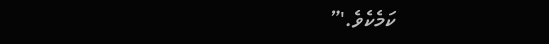ކަމެކެވެ.'”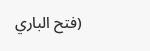(فتح الباري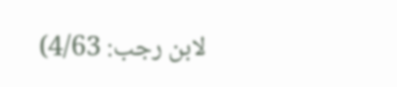لابن رجب: 4/63)